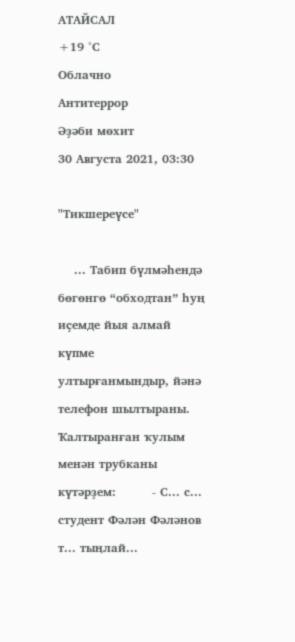АТАЙСАЛ
+19 °С
Облачно
Антитеррор
Әҙәби мѳхит
30 Августа 2021, 03:30

"Тикшереүсе"

    ... Табип бүлмәһендә бөгөнгө “обходтан” һуң иҫемде йыя алмай күпме ултырғанмындыр, йәнә телефон шылтыраны. Ҡалтыранған ҡулым менән трубканы күтәрҙем:         - С... с... студент Фәлән Фәләнов т... тыңлай...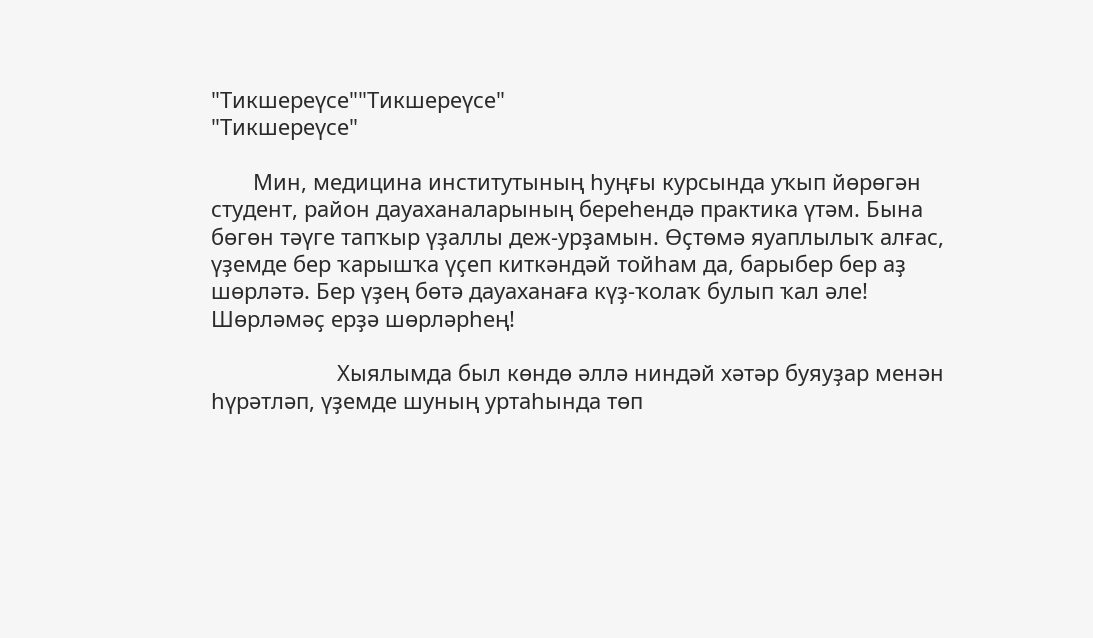"Тикшереүсе""Тикшереүсе"
"Тикшереүсе"

       Мин, медицина институтының һуңғы курсында уҡып йөрөгән студент, район дауаханаларының береһендә практика үтәм. Бына бөгөн тәүге тапҡыр үҙаллы деж-урҙамын. Өҫтөмә яуаплылыҡ алғас, үҙемде бер ҡарышҡа үҫеп киткәндәй тойһам да, барыбер бер аҙ шөрләтә. Бер үҙең бөтә дауаханаға күҙ-ҡолаҡ булып ҡал әле! Шөрләмәҫ ерҙә шөрләрһең!

                     Хыялымда был көндө әллә ниндәй хәтәр буяуҙар менән һүрәтләп, үҙемде шуның уртаһында төп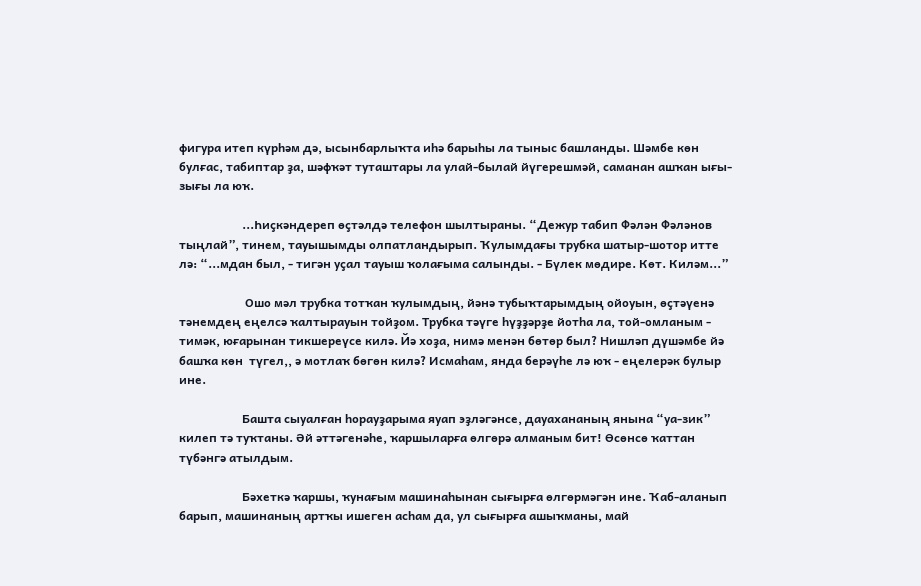фигура итеп күрһәм дә, ысынбарлыҡта иһә барыһы ла тыныс башланды. Шәмбе көн булғас, табиптар ҙа, шәфҡәт туташтары ла улай-былай йүгерешмәй, саманан ашҡан ығы-зығы ла юҡ.

                     ...Һиҫкәндереп өҫтәлдә телефон шылтыраны. “Дежур табип Фәлән Фәләнов тыңлай”, тинем, тауышымды олпатландырып. Ҡулымдағы трубка шатыр-шотор итте лә: “...мдан был, - тигән уҫал тауыш ҡолағыма салынды. - Бүлек мөдире. Көт. Киләм...”

                      Ошо мәл трубка тотҡан ҡулымдың, йәнә тубыҡтарымдың ойоуын, өҫтәүенә тәнемдең еңелсә ҡалтырауын тойҙом. Трубка тәүге һүҙҙәрҙе йотһа ла, той-омланым - тимәк, юғарынан тикшереүсе килә. Йә хоҙа, нимә менән бөтөр был? Нишләп дүшәмбе йә башҡа көн  түгел,, ә мотлаҡ бөгөн килә? Исмаһам, янда берәүһе лә юҡ - еңелерәк булыр ине.

                     Башта сыуалған һорауҙарыма яуап эҙләгәнсе, дауахананың янына “уа-зик” килеп тә туҡтаны. Әй әттәгенәһе, ҡаршыларға өлгөрә алманым бит! Өсөнсө ҡаттан түбәнгә атылдым.

                     Бәхеткә ҡаршы, ҡунағым машинаһынан сығырға өлгөрмәгән ине. Ҡаб-аланып барып, машинаның артҡы ишеген асһам да, ул сығырға ашыҡманы, май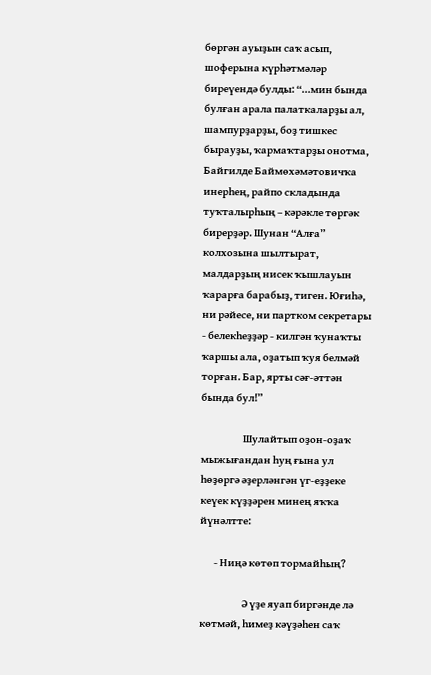бөргән ауыҙын саҡ асып, шоферына күрһәтмәләр биреүендә булды: “...мин бында булған арала палаткаларҙы ал, шампурҙарҙы, боҙ тишкес бырауҙы, ҡармаҡтарҙы онотма, Байгилде Баймөхәмәтовичҡа инерһең, райпо складында туҡталырһың – кәрәкле төргәк бирерҙәр. Шунан “Алға” колхозына шылтырат, малдарҙың нисек ҡышлауын ҡарарға барабыҙ, тиген. Юғиһә, ни рәйесе, ни партком секретары - белекһеҙҙәр - килгән ҡунаҡты ҡаршы ала, оҙатып ҡуя белмәй торған. Бар, ярты сәғ-әттән бында бул!”

                     Шулайтып оҙон-оҙаҡ мыжығандан һуң ғына ул һөҙөргә әҙерләнгән үг-еҙҙеке кеүек күҙҙәрен минең яҡҡа йүнәлтте:

       - Ниңә көтөп тормайһың?

                     Ә үҙе яуап биргәнде лә көтмәй, һимеҙ кәүҙәһен саҡ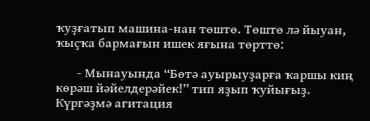ҡуҙғатып машина-нан төштө. Төштө лә йыуан, ҡыҫҡа бармағын ишек яғына төрттө:

       - Мынауында “Бөтә ауырыуҙарға ҡаршы киң көрәш йәйелдерәйек!” тип яҙып ҡуйығыҙ. Күргәҙмә агитация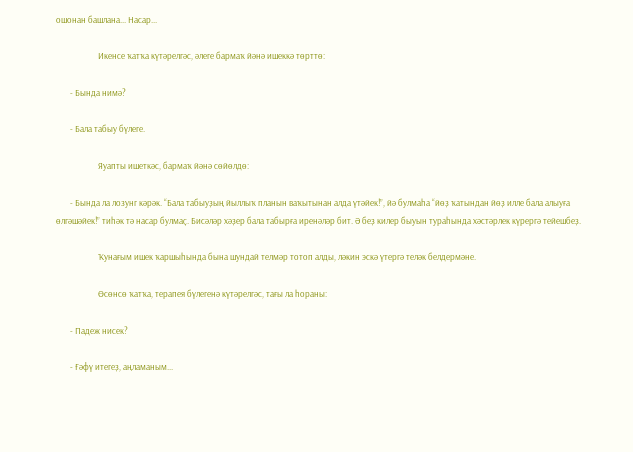ошонан башлана... Насар...

                     Икенсе ҡатҡа күтәрелгәс, әлеге бармаҡ йәнә ишеккә төрттө:

       - Бында нимә?

       - Бала табыу бүлеге.

                     Яуапты ишеткәс, бармаҡ йәнә сөйөлдө:

       - Бында ла лозунг кәрәк. “Бала табыуҙың йыллыҡ планын ваҡытынан алда үтәйек!”, йә булмаһа “йөҙ ҡатындан йөҙ илле бала алыуға өлгәшәйек!” тиһәк тә насар булмаҫ. Бисәләр хәҙер бала табырға иренәләр бит. Ә беҙ килер быуын тураһында хәстәрлек күрергә тейешбеҙ.

                     Ҡунағым ишек ҡаршыһында бына шундай телмәр тотоп алды, ләкин эскә үтергә теләк белдермәне.

                     Өсөнсө ҡатҡа, терапея бүлегенә күтәрелгәс, тағы ла һораны:

       - Падеж нисек?

       - Ғәфү итегеҙ, аңламаным...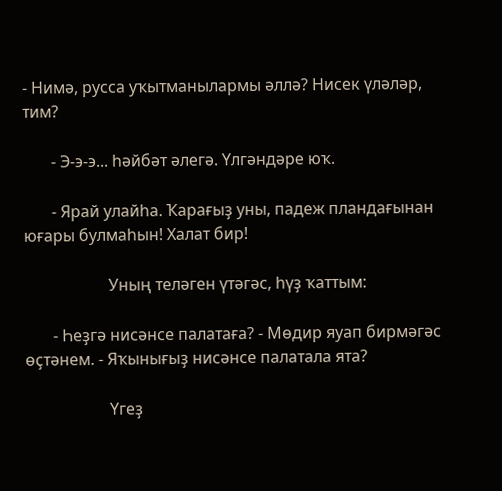- Нимә, русса уҡытманылармы әллә? Нисек үләләр, тим?

       - Э-э-э... һәйбәт әлегә. Үлгәндәре юҡ.

       - Ярай улайһа. Ҡарағыҙ уны, падеж пландағынан юғары булмаһын! Халат бир!

                     Уның теләген үтәгәс, һүҙ ҡаттым:

       - Һеҙгә нисәнсе палатаға? - Мөдир яуап бирмәгәс өҫтәнем. - Яҡынығыҙ нисәнсе палатала ята?

                     Үгеҙ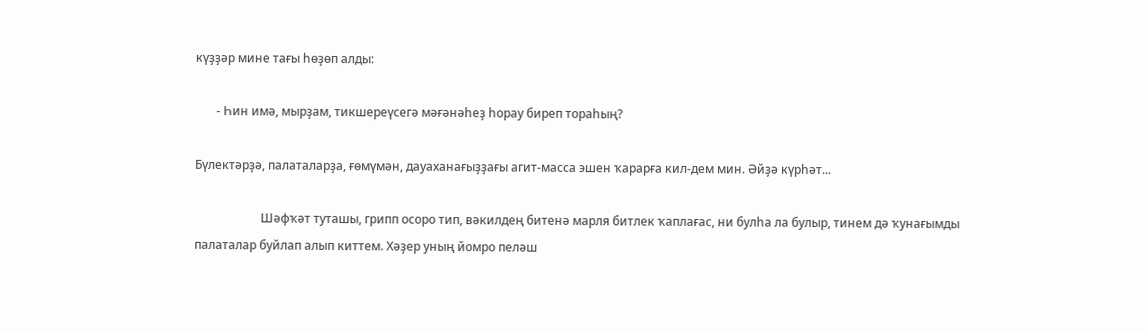күҙҙәр мине тағы һөҙөп алды:

       - Һин имә, мырҙам, тикшереүсегә мәғәнәһеҙ һорау биреп тораһың?

Бүлектәрҙә, палаталарҙа, ғөмүмән, дауаханағыҙҙағы агит-масса эшен ҡарарға кил-дем мин. Әйҙә күрһәт...

                      Шәфҡәт туташы, грипп осоро тип, вәкилдең битенә марля битлек ҡаплағас, ни булһа ла булыр, тинем дә ҡунағымды палаталар буйлап алып киттем. Хәҙер уның йомро пеләш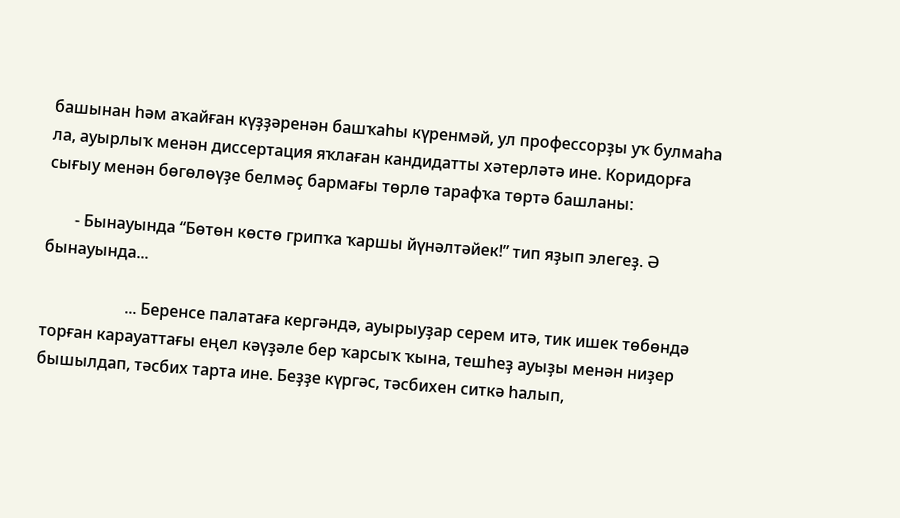башынан һәм аҡайған күҙҙәренән башҡаһы күренмәй, ул профессорҙы уҡ булмаһа ла, ауырлыҡ менән диссертация яҡлаған кандидатты хәтерләтә ине. Коридорға сығыу менән бөгөлөүҙе белмәҫ бармағы төрлө тарафҡа төртә башланы:

       - Бынауында “Бөтөн көстө грипҡа ҡаршы йүнәлтәйек!” тип яҙып элегеҙ. Ә бынауында...

                     ... Беренсе палатаға кергәндә, ауырыуҙар серем итә, тик ишек төбөндә торған карауаттағы еңел кәүҙәле бер ҡарсыҡ ҡына, тешһеҙ ауыҙы менән ниҙер бышылдап, тәсбих тарта ине. Беҙҙе күргәс, тәсбихен ситкә һалып,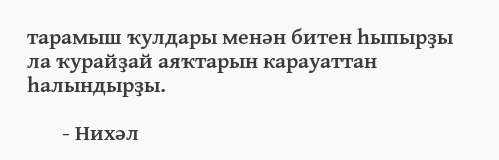тарамыш ҡулдары менән битен һыпырҙы ла ҡурайҙай аяҡтарын карауаттан һалындырҙы.

       - Нихәл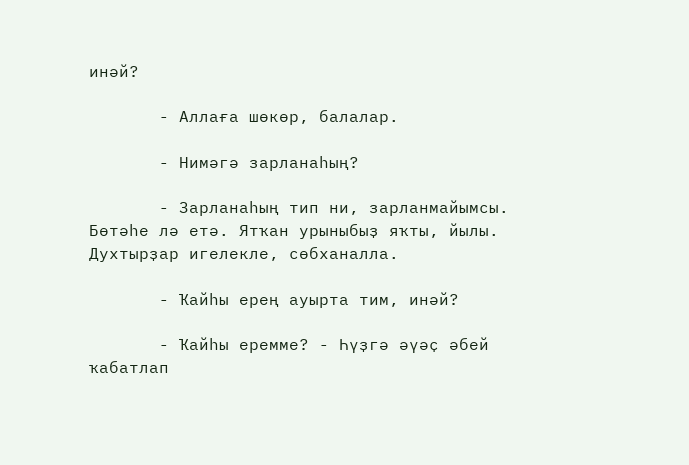инәй?

       - Аллаға шөкөр, балалар.

       - Нимәгә зарланаһың?

       - Зарланаһың тип ни, зарланмайымсы. Бөтәһе лә етә. Ятҡан урыныбыҙ яҡты, йылы. Духтырҙар игелекле, сөбханалла.

       - Ҡайһы ерең ауырта тим, инәй?

       - Ҡайһы еремме? - Һүҙгә әүәҫ әбей ҡабатлап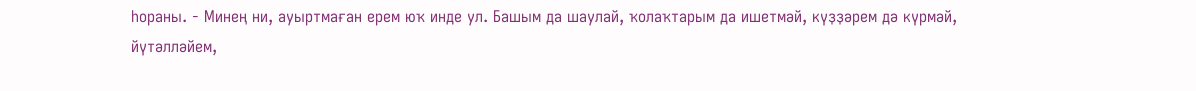һораны. - Минең ни, ауыртмаған ерем юҡ инде ул. Башым да шаулай, ҡолаҡтарым да ишетмәй, күҙҙәрем дә күрмәй, йүтәлләйем,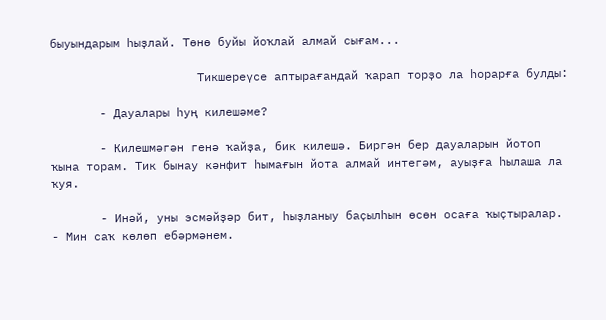быуындарым һыҙлай. Төнө буйы йоҡлай алмай сығам...

                     Тикшереүсе аптырағандай ҡарап торҙо ла һорарға булды:

       - Дауалары һуң килешәме?

       - Килешмәгән генә ҡайҙа, бик килешә. Биргән бер дауаларын йотоп ҡына торам. Тик бынау кәнфит һымағын йота алмай интегәм, ауыҙға һылаша ла ҡуя.

       - Инәй, уны эсмәйҙәр бит, һыҙланыу баҫылһын өсөн осаға ҡыҫтыралар. - Мин саҡ көлөп ебәрмәнем.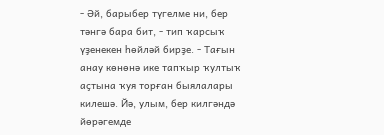- Әй, барыбер түгелме ни, бер тәнгә бара бит, - тип ҡарсыҡ үҙенекен һөйләй бирҙе. - Тағын анау көнөнә ике тапҡыр ҡултыҡ аҫтына ҡуя торған быялалары килешә. Йә, улым, бер килгәндә йөрәгемде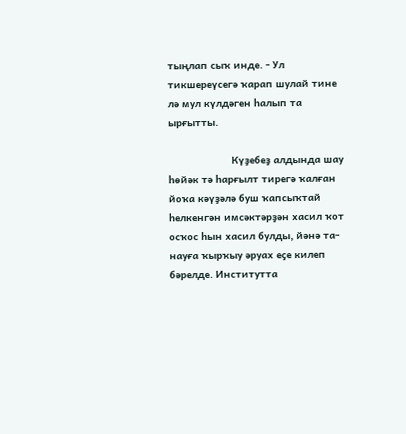тыңлап сыҡ инде. - Ул тикшереүсегә ҡарап шулай тине лә мул күлдәген һалып та ырғытты.

                     Күҙебеҙ алдында шау һөйәк тә һарғылт тирегә ҡалған йоҡа кәүҙәлә буш ҡапсыҡтай һелкенгән имсәктәрҙән хасил ҡот осҡос һын хасил булды, йәнә та-науға ҡырҡыу әруах еҫе килеп бәрелде. Институтта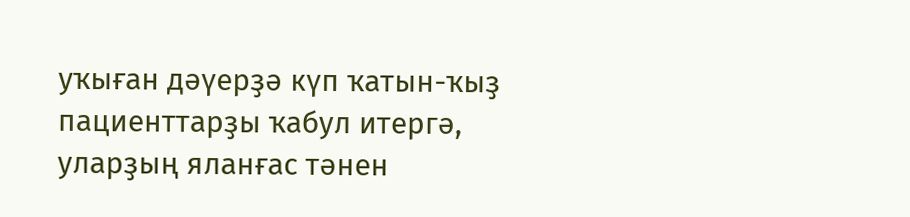уҡыған дәүерҙә күп ҡатын-ҡыҙ пациенттарҙы ҡабул итергә, уларҙың яланғас тәнен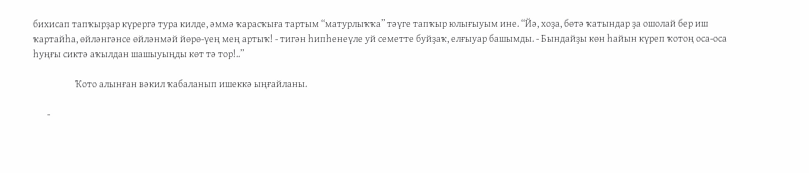бихисап тапҡырҙар күрергә тура килде, әммә ҡарасҡыға тартым “матурлыҡҡа” тәүге тапҡыр юлығыуым ине. “Йә, хоҙа, бөтә ҡатындар ҙа ошолай бер иш ҡартайһа, өйләнгәнсе өйләнмәй йөрө-үең мең артыҡ! - тигән һипһенеүле уй семетте буйҙаҡ, елғыуар башымды. - Бындайҙы көн һайын күреп ҡотоң оса-оса һуңғы сиктә аҡылдан шашыуыңды көт тә тор!..”

                     Ҡото алынған вәкил ҡабаланып ишеккә ыңғайланы.

       -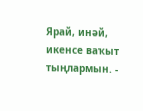Ярай, инәй, икенсе ваҡыт тыңлармын. -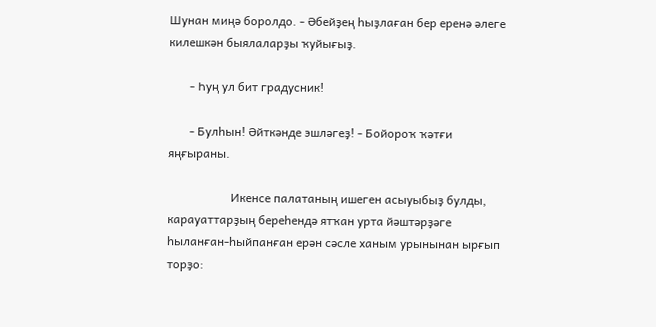Шунан миңә боролдо. - Әбейҙең һыҙлаған бер еренә әлеге килешкән быялаларҙы ҡуйығыҙ.

       - Һуң ул бит градусник!

       - Булһын! Әйткәнде эшләгеҙ! - Бойороҡ ҡәтғи яңғыраны.

                     Икенсе палатаның ишеген асыуыбыҙ булды, карауаттарҙың береһендә ятҡан урта йәштәрҙәге һыланған-һыйпанған ерән сәсле ханым урынынан ырғып торҙо: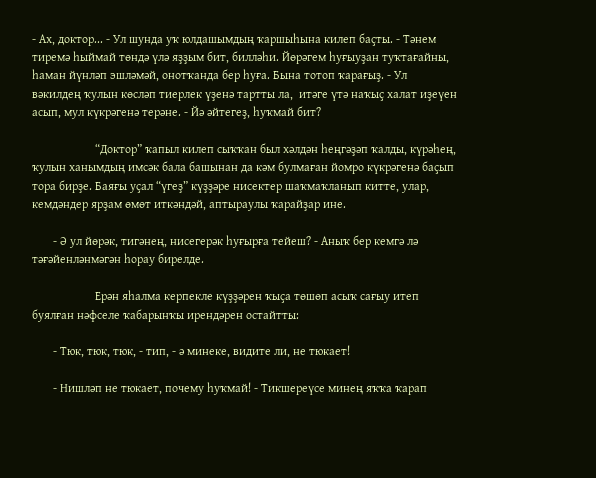- Ах, доктор... - Ул шунда уҡ юлдашымдың ҡаршыһына килеп баҫты. - Тәнем тиремә һыймай төндә үлә яҙҙым бит, билләһи. Йөрәгем һуғыуҙан туҡтағайны, һаман йүнләп эшләмәй, онотҡанда бер һуға. Бына тотоп ҡарағыҙ. - Ул вәкилдең ҡулын көсләп тиерлек үҙенә тартты ла,  итәге үтә наҡыҫ халат иҙеүен асып, мул күкрәгенә терәне. - Йә әйтегеҙ, һуҡмай бит?

                     “Доктор” ҡапыл килеп сыҡҡан был хәлдән һеңгәҙәп ҡалды, күрәһең, ҡулын ханымдың имсәк бала башынан да кәм булмаған йомро күкрәгенә баҫып тора бирҙе. Баяғы уҫал “үгеҙ” күҙҙәре нисектер шаҡмаҡланып китте, улар, кемдәндер ярҙам өмөт иткәндәй, аптыраулы ҡарайҙар ине.

       - Ә ул йөрәк, тигәнең, нисегерәк һуғырға тейеш? - Аныҡ бер кемгә лә тәғәйенләнмәгән һорау бирелде.

                     Ерән яһалма керпекле күҙҙәрен ҡыҫа төшөп асыҡ сағыу итеп буялған нәфселе ҡабарынҡы ирендәрен остайтты:

       - Тюк, тюк, тюк, - тип, - ә минеке, видите ли, не тюкает!

       - Нишләп не тюкает, почему һуҡмай! - Тикшереүсе минең яҡҡа ҡарап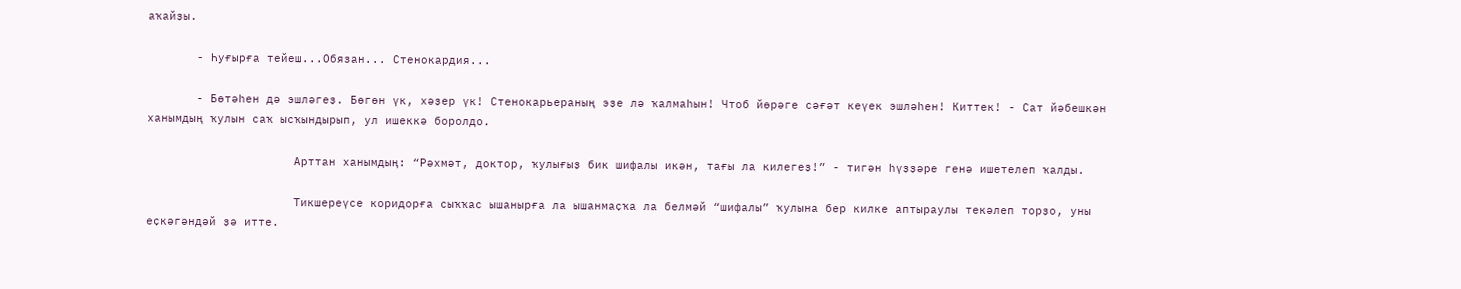аҡайҙы.

       - Һуғырға тейеш...Обязан... Стенокардия...

       - Бөтәһен дә эшләгеҙ. Бөгөн үк, хәҙер үк! Стенокарьераның эҙе лә ҡалмаһын! Чтоб йөрәге сәғәт кеүек эшләһен! Киттек! - Сат йәбешкән ханымдың ҡулын саҡ ысҡындырып, ул ишеккә боролдо.

                     Арттан ханымдың: “Рәхмәт, доктор, ҡулығыҙ бик шифалы икән, тағы ла килегеҙ!” - тигән һүҙҙәре генә ишетелеп ҡалды.

                     Тикшереүсе коридорға сыҡҡас ышанырға ла ышанмаҫҡа ла белмәй “шифалы” ҡулына бер килке аптыраулы текәлеп торҙо, уны еҫкәгәндәй ҙә итте.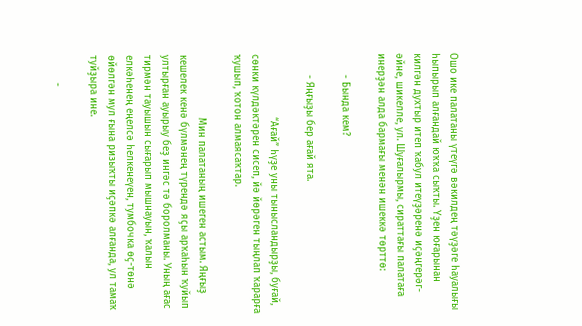Ошо ике палатаны үтеүгә вәкилдең тәүҙәге һауалығы һыпырып алғандай юҡҡа сыҡты. Үҙен юғарынан килгән духтыр итеп ҡабул итеүҙәренә иҫәңгерәг-әйне, шикелле, ул. Шуғалырмы, сираттағы палатаға инерҙән алда бармағы менән ишеккә төрттө:

       - Бында кем?

       - Яңғыҙы бер ағай ята.

                     “Ағай” һүҙе уны тынысландырҙы, буғай, сөнки күлдәктәрен сисеп, йә йөрәген тыңлап ҡарарға ҡушып, ҡотон алмаясаҡтар.

                     Мин палатаның ишеген астым. Яңғыҙ кешелек кенә бүлмәнең түрендә яҫы арҡаһын ҡуйып ултырған ауырыу беҙ ингәс тә боролманы. Уның ағас тирмән тауышын сығарып мышнауын, ҡалын елкәһенең еңелсә һелкенеүен, тумбочка өҫ-төнә өйөлгән мул ғына ризыҡты иҫәпкә алғанда, ул тамаҡ туйҙыра ине.

         -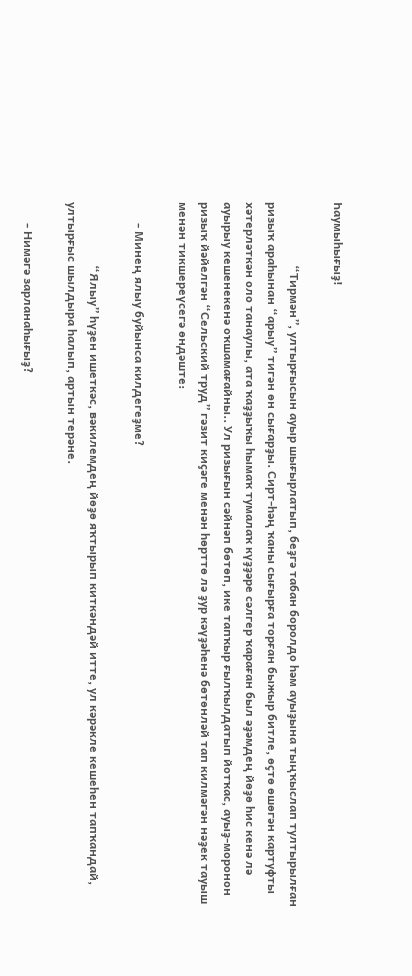Һаумыһығыҙ!

                     “Тирмән”, ултырғысын ауыр шығырлатып, беҙгә табан боролдо һәм ауыҙына тыңҡыслап тултырылған ризыҡ араһынан “арыу” тигән өн сығарҙы. Сирт-һәң ҡаны сығырға торған быжыр битле, өҫтө өшөгән картуфты хәтерләткән оло танаулы, ата ҡаҙҙыҡы һымаҡ тумалаҡ күҙҙәре сәлгер ҡараған был әҙәмдең йөҙө һис кенә лә ауырыу кешенекенә оҡшамағайны.. Ул ризығын сәйнәп бөтөп, ике тапҡыр ғылҡылдатып йотҡас, ауыҙ-моронон ризыҡ йәйелгән “Сельский труд” гәзит киҫәге менән һөрттө лә ҙур кәүҙәһенә бөтөнләй тап килмәгән нәҙек тауыш менән тикшереүсегә өндәште:

       - Минең ялыу буйынса килдегеҙме?

                     “Ялыу” һүҙен ишеткәс, вәкилемдең йөҙө яҡтырып киткәндәй итте, ул кәрәкле кешеһен тапҡандай, ултырғыс шылдыра һалып, артын терәне.

       - Нимәгә зарланаһығыҙ?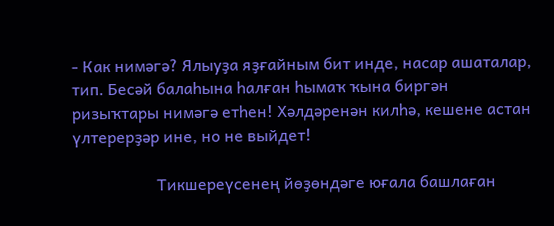- Как нимәгә? Ялыуҙа яҙғайным бит инде, насар ашаталар, тип. Бесәй балаһына һалған һымаҡ ҡына биргән ризыҡтары нимәгә етһен! Хәлдәренән килһә, кешене астан үлтерерҙәр ине, но не выйдет!

                     Тикшереүсенең йөҙөндәге юғала башлаған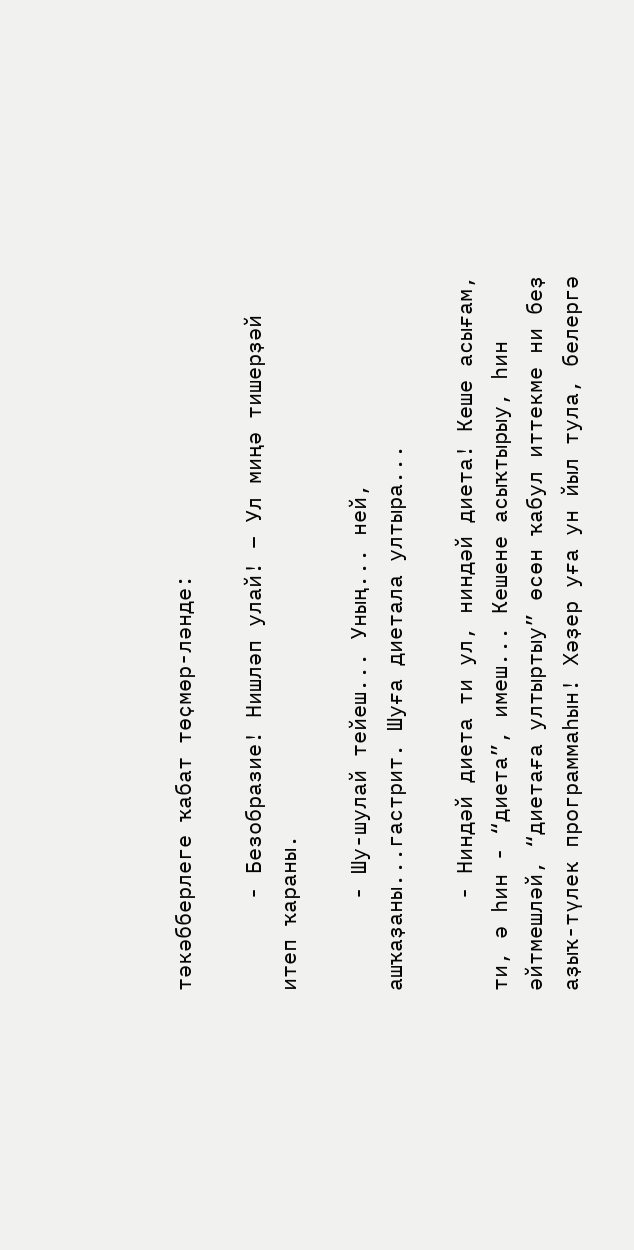тәкәбберлеге ҡабат төҫмөр-ләнде:

       - Безобразие! Нишләп улай! – Ул миңә тишерҙәй итеп ҡараны.

       - Шу-шулай тейеш... Уның... ней, ашҡаҙаны...гастрит. Шуға диетала ултыра...

       - Ниндәй диета ти ул, ниндәй диета! Кеше асығам, ти, ә һин - “диета”, имеш... Кешене асыҡтырыу, һин әйтмешләй, “диетаға ултыртыу” өсөн ҡабул иттекме ни беҙ аҙыҡ-түлек программаһын! Хәҙер уға ун йыл тула, белергә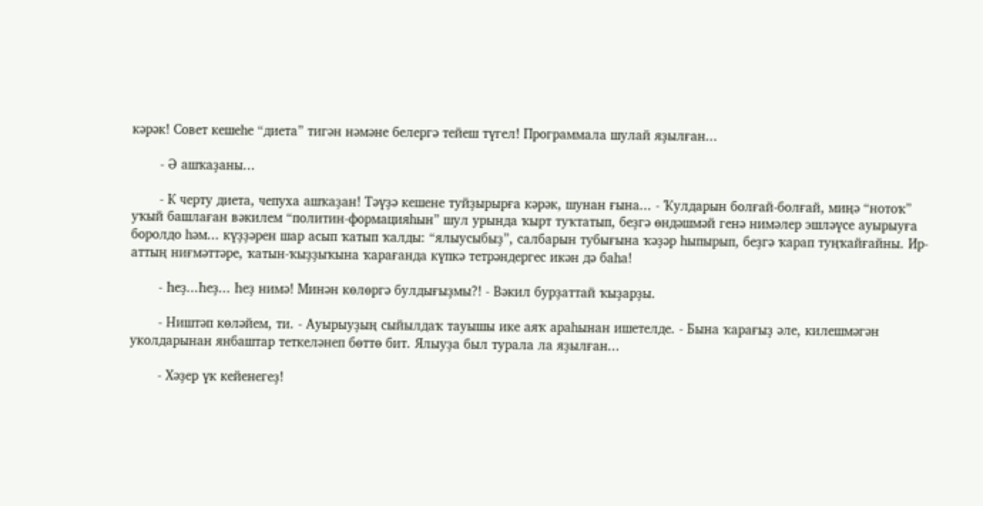кәрәк! Совет кешеһе “диета” тигән нәмәне белергә тейеш түгел! Программала шулай яҙылған...

       - Ә ашҡаҙаны...

       - К черту диета, чепуха ашҡаҙан! Тәүҙә кешене туйҙырырға кәрәк, шунан ғына... - Ҡулдарын болғай-болғай, миңә “нотоҡ” уҡый башлаған вәкилем “политин-формацияһын” шул урында ҡырт туҡтатып, беҙгә өндәшмәй генә нимәлер эшләүсе ауырыуға боролдо һәм... күҙҙәрен шар асып ҡатып ҡалды: “ялыусыбыҙ”, салбарын тубығына ҡәҙәр һыпырып, беҙгә ҡарап туңҡайғайны. Ир-аттың ниғмәттәре, ҡатын-ҡыҙҙыҡына ҡарағанда күпкә тетрәндергес икән дә баһа!

       - Һеҙ...Һеҙ... Һеҙ нимә! Минән көлөргә булдығыҙмы?! - Вәкил бурҙаттай ҡыҙарҙы.

       - Ништәп көләйем, ти. - Ауырыуҙың сыйылдаҡ тауышы ике аяҡ араһынан ишетелде. - Бына ҡарағыҙ әле, килешмәгән уколдарынан янбаштар теткеләнеп бөттө бит. Ялыуҙа был турала ла яҙылған...

       - Хәҙер үк кейенегеҙ!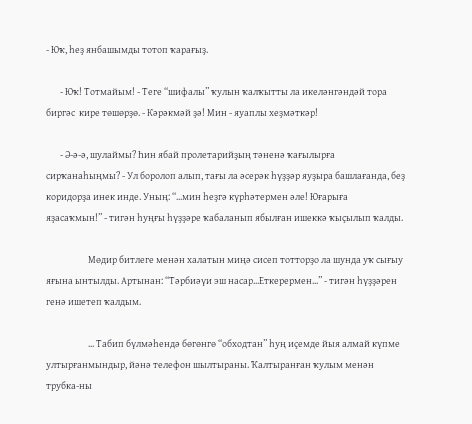- Юҡ, һеҙ янбашымды тотоп ҡарағыҙ.

       - Юҡ! Тотмайым! - Теге “шифалы” ҡулын ҡалҡытты ла икеләнгәндәй тора биргәс  кире төшөрҙө. - Кәрәкмәй ҙә! Мин - яуаплы хеҙмәткәр!

       - Ә-ә-ә, шулаймы? Һин ябай пролетарийҙың тәненә ҡағылырға сирҡанаһыңмы? - Ул боролоп алып, тағы ла әсерәк һүҙҙәр яуҙыра башлағанда, беҙ коридорҙа инек инде. Уның: “...мин һеҙгә күрһәтермен әле! Юғарыға яҙасаҡмын!” - тигән һуңғы һүҙҙәре ҡабаланып ябылған ишеккә ҡыҫылып ҡалды.

                     Мөдир битлеге менән халатын миңә сисеп тотторҙо ла шунда уҡ сығыу яғына ынтылды. Артынан: “Тәрбиәүи эш насар...Еткерермен...” - тигән һүҙҙәрен генә ишетеп ҡалдым.

                     ... Табип бүлмәһендә бөгөнгө “обходтан” һуң иҫемде йыя алмай күпме ултырғанмындыр, йәнә телефон шылтыраны. Ҡалтыранған ҡулым менән трубка-ны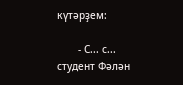күтәрҙем:

       - С... с... студент Фәлән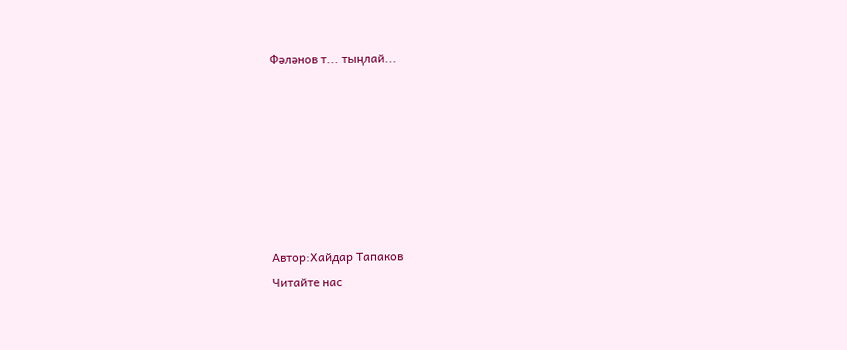Фәләнов т... тыңлай...







Автор:Хайдар Тапаков
Читайте нас